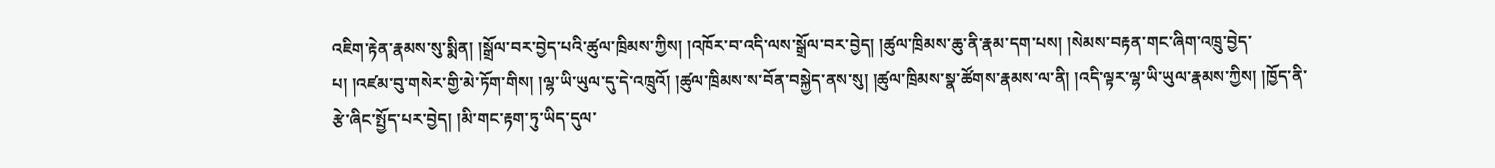འཇིག་རྟེན་རྣམས་སུ་སྨིན། །སྒྲོལ་བར་བྱེད་པའི་ཚུལ་ཁྲིམས་ཀྱིས། །འཁོར་བ་འདི་ལས་སྒྲོལ་བར་བྱེད། །ཚུལ་ཁྲིམས་ཆུ་ནི་རྣམ་དག་པས། །སེམས་བརྟན་གང་ཞིག་འཁྲུ་བྱེད་པ། །འཛམ་བུ་གསེར་གྱི་མེ་ཏོག་གིས། །ལྷ་ཡི་ཡུལ་དུ་དེ་འཁྲུའོ། །ཚུལ་ཁྲིམས་ས་བོན་བསྐྱེད་ནས་སུ། །ཚུལ་ཁྲིམས་སྣ་ཚོགས་རྣམས་ལ་ནི། །འདི་ལྟར་ལྷ་ཡི་ཡུལ་རྣམས་ཀྱིས། །ཁྱོད་ནི་རྩེ་ཞིང་སྤྱོད་པར་བྱེད། །མི་གང་རྟག་ཏུ་ཡིད་དུལ་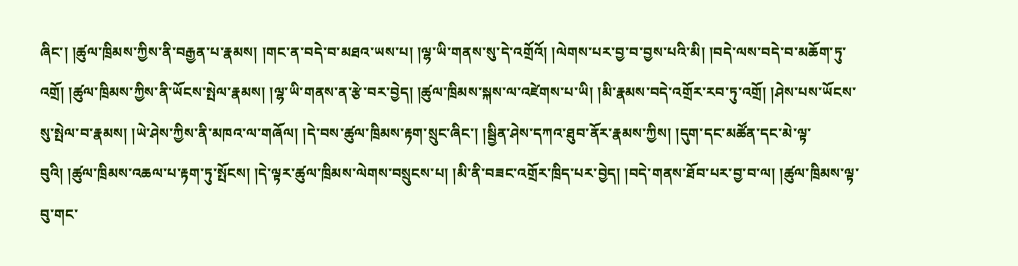ཞིང་། །ཚུལ་ཁྲིམས་ཀྱིས་ནི་བརྒྱན་པ་རྣམས། །གང་ན་བདེ་བ་མཐའ་ཡས་པ། །ལྷ་ཡི་གནས་སུ་དེ་འགྲོའོ། །ལེགས་པར་བྱ་བ་བྱས་པའི་མི། །བདེ་ལས་བདེ་བ་མཆོག་ཏུ་འགྲོ། །ཚུལ་ཁྲིམས་ཀྱིས་ནི་ཡོངས་སྤེལ་རྣམས། །ལྷ་ཡི་གནས་ན་རྩེ་བར་བྱེད། །ཚུལ་ཁྲིམས་སྐས་ལ་འཛེགས་པ་ཡི། །མི་རྣམས་བདེ་འགྲོར་རབ་ཏུ་འགྲོ། །ཤེས་པས་ཡོངས་སུ་སྤེལ་བ་རྣམས། །ཡེ་ཤེས་ཀྱིས་ནི་མཁའ་ལ་གཞོལ། །དེ་བས་ཚུལ་ཁྲིམས་རྟག་སྲུང་ཞིང་། །སྦྱིན་ཤེས་དཀའ་ཐུབ་ནོར་རྣམས་ཀྱིས། །དུག་དང་མཚོན་དང་མེ་ལྟ་བུའི། །ཚུལ་ཁྲིམས་འཆལ་པ་རྟག་ཏུ་སྤོངས། །དེ་ལྟར་ཚུལ་ཁྲིམས་ལེགས་བསྲུངས་པ། །མི་ནི་བཟང་འགྲོར་ཁྲིད་པར་བྱེད། །བདེ་གནས་ཐོབ་པར་བྱ་བ་ལ། །ཚུལ་ཁྲིམས་ལྟ་བུ་གང་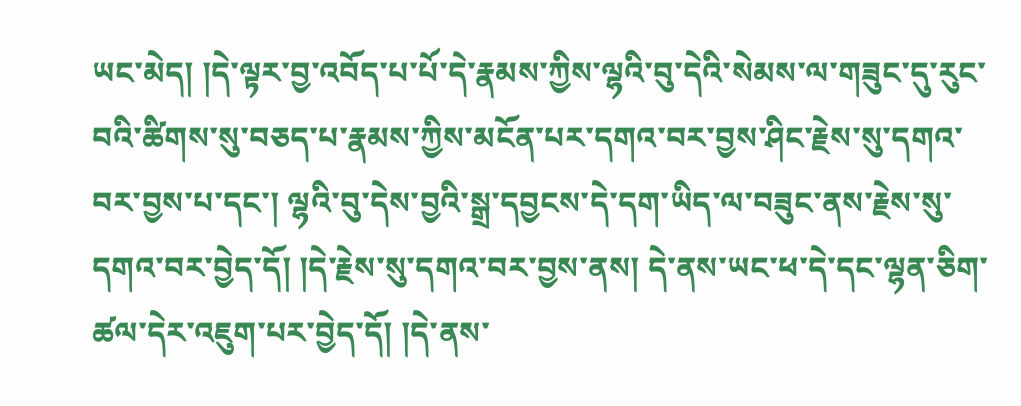ཡང་མེད། །དེ་ལྟར་བྱ་འབོད་པ་པོ་དེ་རྣམས་ཀྱིས་ལྷའི་བུ་དེའི་སེམས་ལ་གཟུང་དུ་རུང་བའི་ཚིགས་སུ་བཅད་པ་རྣམས་ཀྱིས་མངོན་པར་དགའ་བར་བྱས་ཤིང་རྗེས་སུ་དགའ་བར་བྱས་པ་དང་། ལྷའི་བུ་དེས་བྱའི་སྒྲ་དབྱངས་དེ་དག་ཡིད་ལ་བཟུང་ནས་རྗེས་སུ་དགའ་བར་བྱེད་དོ། །དེ་རྗེས་སུ་དགའ་བར་བྱས་ནས། དེ་ནས་ཡང་ཕ་དེ་དང་ལྷན་ཅིག་ཚལ་དེར་འཇུག་པར་བྱེད་དོ། །དེ་ནས་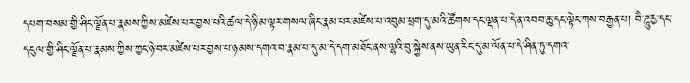དཔག་བསམ་གྱི་ཤིང་ལྗོན་པ་རྣམས་ཀྱིས་མཛེས་པར་བྱས་པའི་ཚལ་དེ་ཉི་མ་ལྟར་གསལ་ཞིང་རྣམ་པར་མཛེས་པ་འབུམ་ཕྲག་དུ་མའི་ཚོགས་དང་ལྡན་པ་དེ་ན་འབབ་ཆུ་དང་ལྟེང་ཀས་བརྒྱན་པ། བཻ་ཌཱུརྱ་དང་དངུལ་གྱི་ཤིང་ལྗོན་པ་རྣམས་ཀྱིས་ཀྱང་ཉེ་བར་མཛེས་པར་བྱས་པ་ཉམས་དགའ་བ་རྣམ་པ་དུ་མ་དེ་དག་མཐོང་ནས་ལྷའི་བུ་སྐྱེས་ནས་ཡུན་རིང་དུ་མ་ལོན་པ་དེ་ཤིན་ཏུ་དགའ་